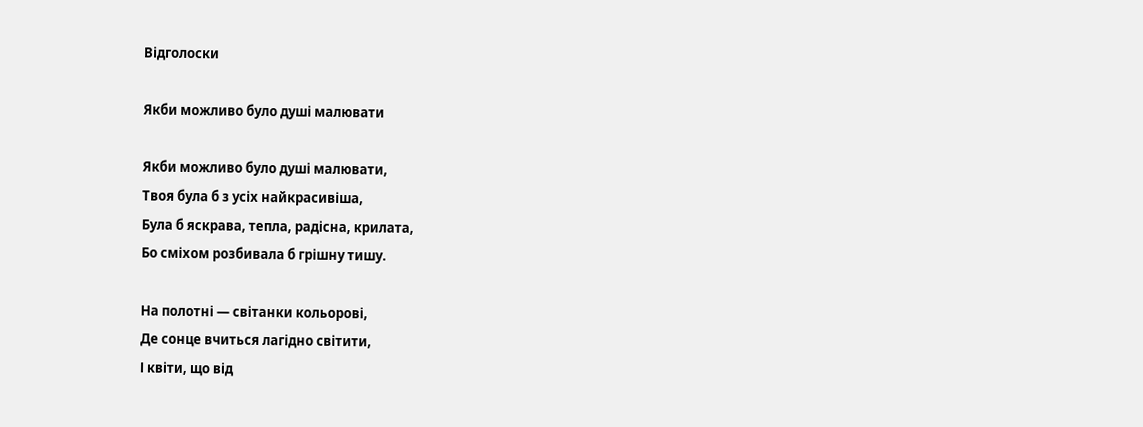Відголоски

Якби можливо було душі малювати

Якби можливо було душі малювати,
Твоя була б з усіх найкрасивіша,
Була б яскрава, тепла, радісна, крилата,
Бо сміхом розбивала б грішну тишу.

На полотні — світанки кольорові,
Де сонце вчиться лагідно світити,
І квіти, що від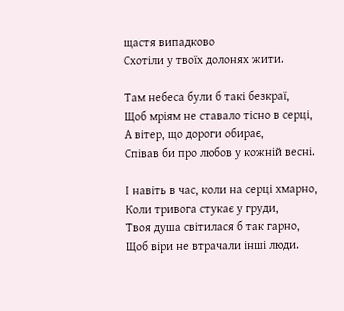щастя випадково
Схотіли у твоїх долонях жити.

Там небеса були б такі безкраї,
Щоб мріям не ставало тісно в серці,
А вітер, що дороги обирає,
Співав би про любов у кожній весні.

І навіть в час, коли на серці хмарно,
Коли тривога стукає у груди,
Твоя душа світилася б так гарно,
Щоб віри не втрачали інші люди.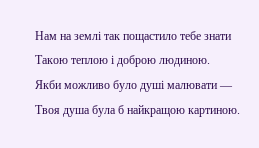Нам на землі так пощастило тебе знати
Такою теплою і доброю людиною.
Якби можливо було душі малювати —
Твоя душа була б найкращою картиною.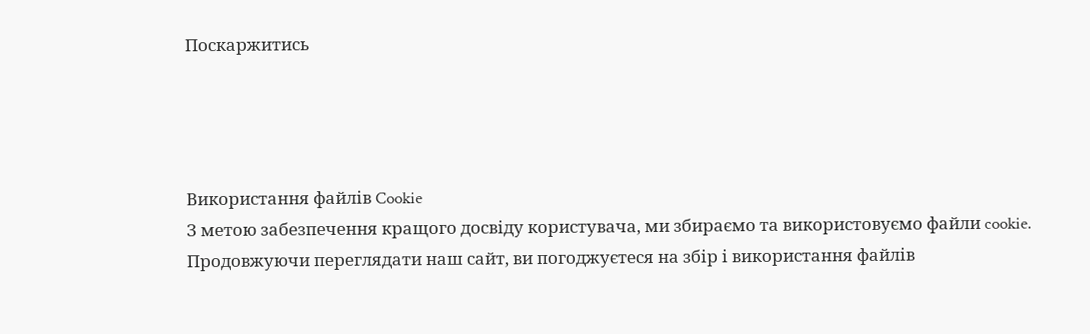Поскаржитись




Використання файлів Cookie
З метою забезпечення кращого досвіду користувача, ми збираємо та використовуємо файли cookie. Продовжуючи переглядати наш сайт, ви погоджуєтеся на збір і використання файлів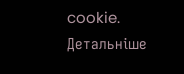cookie.
Детальніше